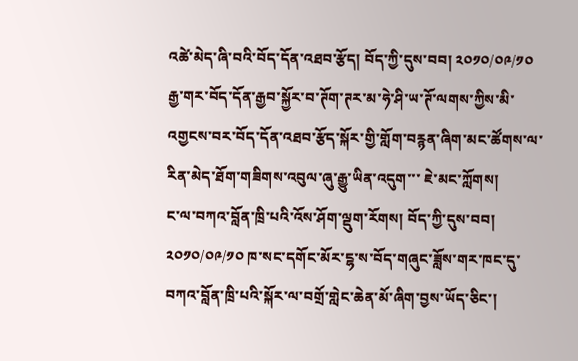འཚེ་མེད་ཞི་བའི་བོད་དོན་འཐབ་རྩོད། བོད་ཀྱི་དུས་བབ། ༢༠༡༠/༠༩/༡༠ རྒྱ་གར་བོད་དོན་རྒྱབ་སྐྱོར་བ་ཊོག་ཊར་མ་ཧེ་ཤི་ཡ་ཊོ་ལགས་ཀྱིས་མི་འགྱངས་བར་བོད་དོན་འཐབ་རྩོད་སྐོར་གྱི་གློག་བརྙན་ཞིག་མང་ཚོགས་ལ་རིན་མེད་ཐོག་གཟིགས་འབུལ་ཞུ་རྒྱུ་ཡིན་འདུག་་་ ཇེ་མང་ཀློགས།
ང་ལ་བཀའ་བློན་ཁྲི་པའི་འོས་ཤོག་ལྡུག་རོགས། བོད་ཀྱི་དུས་བབ། ༢༠༡༠/༠༩/༡༠ ཁ་སང་དགོང་མོར་ངྷ་ས་བོད་གཞུང་ཟློས་གར་ཁང་དུ་བཀའ་བློན་ཁྲི་པའི་སྐོར་ལ་བགྲོ་གླེང་ཆེན་མོ་ཞིག་བྱས་ཡོད་ཅིང་།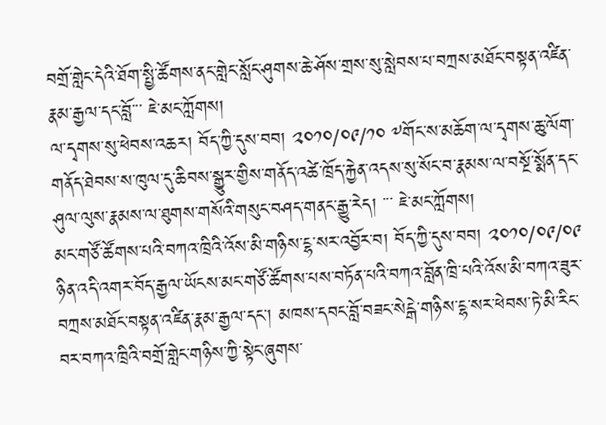བགྲོ་གླེང་དེའི་ཐོག་སྤྱི་ཚོགས་ནང་གླེང་སློང་ཤུགས་ཆེ་ཤོས་གྲས་སུ་སླེབས་པ་བཀྲས་མཐོང་བསྟན་འཛིན་རྣམ་རྒྱལ་དང་བློ་་་ ཇེ་མང་ཀློགས།
ལ་དྭགས་སུ་ཕེབས་འཆར། བོད་ཀྱི་དུས་བབ། ༢༠༡༠/༠༩/༡༠ ༸གོང་ས་མཆོག་ལ་དྭགས་ཆུ་ལོག་གནོད་ཐེབས་ས་ཁུལ་དུ་ཆིབས་སྒྱུར་གྱིས་གནོད་འཚེ་ཁྲོད་རྐྱེན་འདས་སུ་སོང་བ་རྣམས་ལ་བསྔོ་སྨོན་དང་ཤུལ་ལུས་རྣམས་ལ་ཐུགས་གསོའི་གསུང་བཤད་གནང་རྒྱུ་རེད། ་་་ ཇེ་མང་ཀློགས།
མང་གཙོ་ཚོགས་པའི་བཀའ་ཁྲིའི་འོས་མི་གཉིས་ངྷ་སར་འབྱོར་བ། བོད་ཀྱི་དུས་བབ། ༢༠༡༠/༠༩/༠༩ ཉིན་འདི་འགར་བོད་རྒྱལ་ཡོངས་མང་གཙོ་ཚོགས་པས་བཏོན་པའི་བཀའ་བློན་ཁྲི་པའི་འོས་མི་བཀའ་ཟུར་བཀྲས་མཐོང་བསྟན་འཛིན་རྣམ་རྒྱལ་དང་། མཁས་དབང་བློ་བཟང་སེངྒེ་གཉིས་ངྷ་སར་ཕེབས་ཏེ་མི་རིང་བར་བཀའ་ཁྲིའི་བགྲོ་གླེང་གཉིས་ཀྱི་སྟེང་ཞུགས་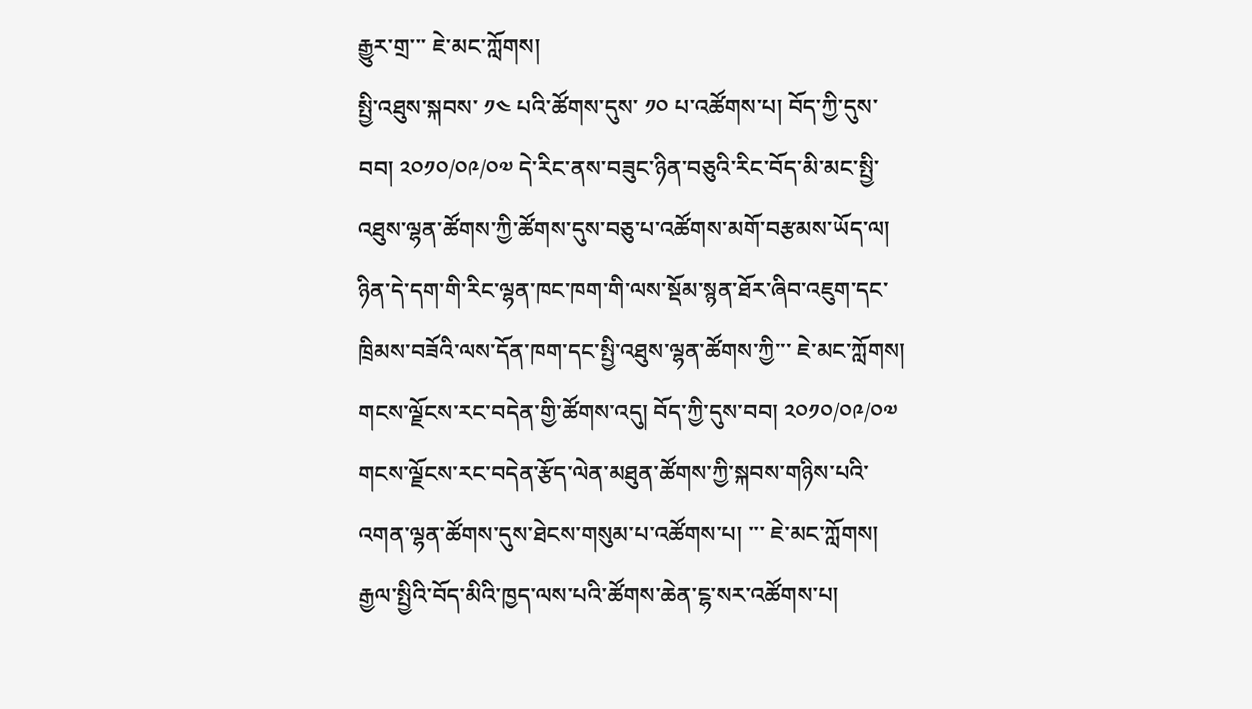རྒྱུར་གྲ་་་ ཇེ་མང་ཀློགས།
སྤྱི་འཐུས་སྐབས་ ༡༤ པའི་ཚོགས་དུས་ ༡༠ པ་འཚོགས་པ། བོད་ཀྱི་དུས་བབ། ༢༠༡༠/༠༩/༠༧ དེ་རིང་ནས་བཟུང་ཉིན་བཅུའི་རིང་བོད་མི་མང་སྤྱི་འཐུས་ལྷན་ཚོགས་ཀྱི་ཚོགས་དུས་བཅུ་པ་འཚོགས་མགོ་བརྩམས་ཡོད་ལ། ཉིན་དེ་དག་གི་རིང་ལྷན་ཁང་ཁག་གི་ལས་སྡོམ་སྙན་ཐོར་ཞིབ་འཇུག་དང་ཁྲིམས་བཟོའི་ལས་དོན་ཁག་དང་སྤྱི་འཐུས་ལྷན་ཚོགས་ཀྱི་་་ ཇེ་མང་ཀློགས།
གངས་ལྗོངས་རང་བདེན་གྱི་ཚོགས་འདུ། བོད་ཀྱི་དུས་བབ། ༢༠༡༠/༠༩/༠༧ གངས་ལྗོངས་རང་བདེན་རྩོད་ལེན་མཐུན་ཚོགས་ཀྱི་སྐབས་གཉིས་པའི་འགན་ལྷན་ཚོགས་དུས་ཐེངས་གསུམ་པ་འཚོགས་པ། ་་་ ཇེ་མང་ཀློགས།
རྒྱལ་སྤྱིའི་བོད་མིའི་ཁྱད་ལས་པའི་ཚོགས་ཆེན་ངྷ་སར་འཚོགས་པ།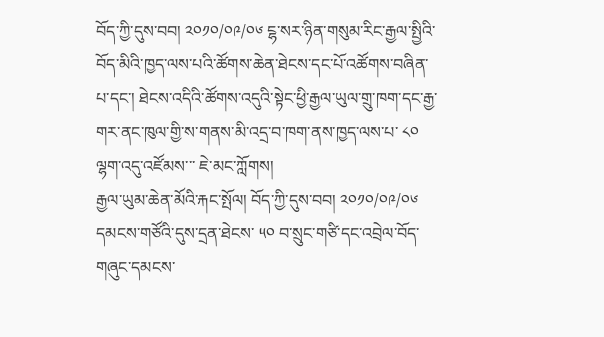བོད་ཀྱི་དུས་བབ། ༢༠༡༠/༠༩/༠༦ ངྷ་སར་ཉིན་གསུམ་རིང་རྒྱལ་སྤྱིའི་བོད་མིའི་ཁྱད་ལས་པའི་ཚོགས་ཆེན་ཐེངས་དང་པོ་འཚོགས་བཞིན་པ་དང་། ཐེངས་འདིའི་ཚོགས་འདུའི་སྟེང་ཕྱི་རྒྱལ་ཡུལ་གྲུ་ཁག་དང་རྒྱ་གར་ནང་ཁུལ་གྱི་ས་གནས་མི་འདྲ་བ་ཁག་ནས་ཁྱད་ལས་པ་ ༨༠ ལྷག་འདུ་འཛོམས་་་ ཇེ་མང་ཀློགས།
རྒྱལ་ཡུམ་ཆེན་མོའི་རྐང་སྤོལ། བོད་ཀྱི་དུས་བབ། ༢༠༡༠/༠༩/༠༦ དམངས་གཙོའི་དུས་དྲན་ཐེངས་ ༥༠ བ་སྲུང་གཙི་དང་འབྲེལ་བོད་གཞུང་དམངས་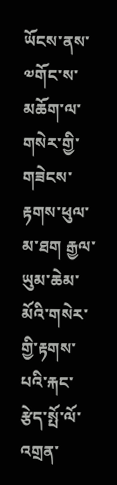ཡོངས་ནས་༧གོང་ས་མཆོག་ལ་གསེར་གྱི་གཟེངས་རྟགས་ཕུལ་མ་ཐག རྒྱལ་ཡུམ་ཆེམ་མོའི་གསེར་གྱི་རྟགས་པའི་རྐང་རྩེད་སྤོ་ལོ་འགྲན་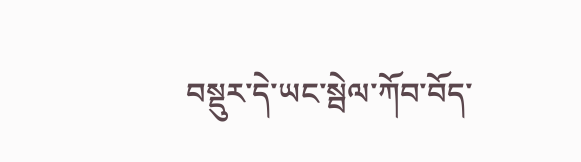བསྡུར་དེ་ཡང་སྦེལ་ཀོབ་བོད་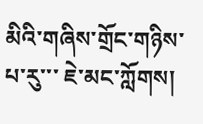མིའི་གཞིས་གྲོང་གཉིས་པ་རུ་་་ ཇེ་མང་ཀློགས།